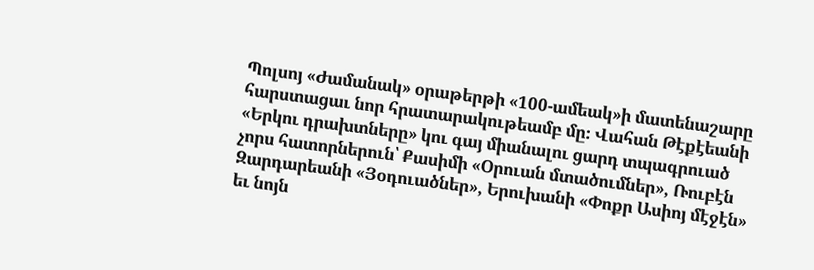Պոլսոյ «Ժամանակ» օրաթերթի «100-ամեակ»ի մատենաշարը հարստացաւ նոր հրատարակութեամբ մը։ Վահան Թէքէեանի «Երկու դրախտները» կու գայ միանալու ցարդ տպագրուած չորս հատորներուն՝ Քասիմի «Օրուան մտածումներ», Ռուբէն Զարդարեանի «Յօդուածներ», Երուխանի «Փոքր Ասիոյ մէջէն» եւ նոյն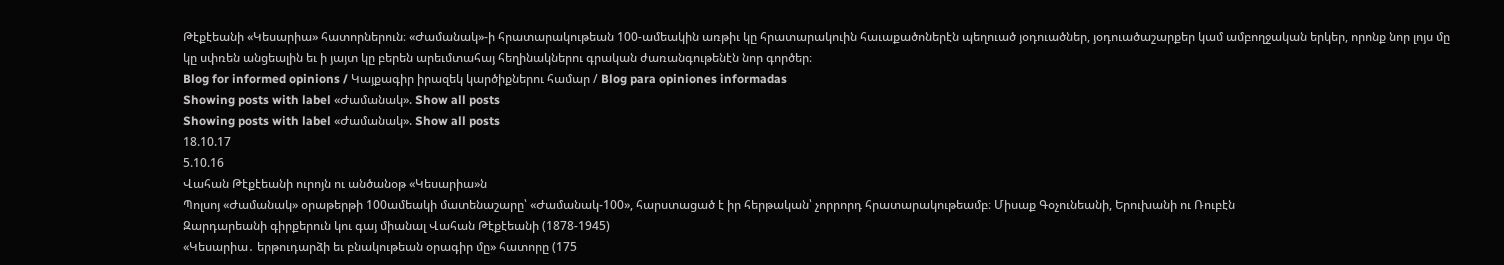Թէքէեանի «Կեսարիա» հատորներուն։ «Ժամանակ»-ի հրատարակութեան 100-ամեակին առթիւ կը հրատարակուին հաւաքածոներէն պեղուած յօդուածներ, յօդուածաշարքեր կամ ամբողջական երկեր, որոնք նոր լոյս մը կը սփռեն անցեալին եւ ի յայտ կը բերեն արեւմտահայ հեղինակներու գրական ժառանգութենէն նոր գործեր։
Blog for informed opinions / Կայքագիր իրազեկ կարծիքներու համար / Blog para opiniones informadas
Showing posts with label «Ժամանակ». Show all posts
Showing posts with label «Ժամանակ». Show all posts
18.10.17
5.10.16
Վահան Թէքէեանի ուրոյն ու անծանօթ «Կեսարիա»ն
Պոլսոյ «Ժամանակ» օրաթերթի 100ամեակի մատենաշարը՝ «Ժամանակ-100», հարստացած է իր հերթական՝ չորրորդ հրատարակութեամբ։ Միսաք Գօչունեանի, Երուխանի ու Ռուբէն
Զարդարեանի գիրքերուն կու գայ միանալ Վահան Թէքէեանի (1878-1945)
«Կեսարիա․ երթուդարձի եւ բնակութեան օրագիր մը» հատորը (175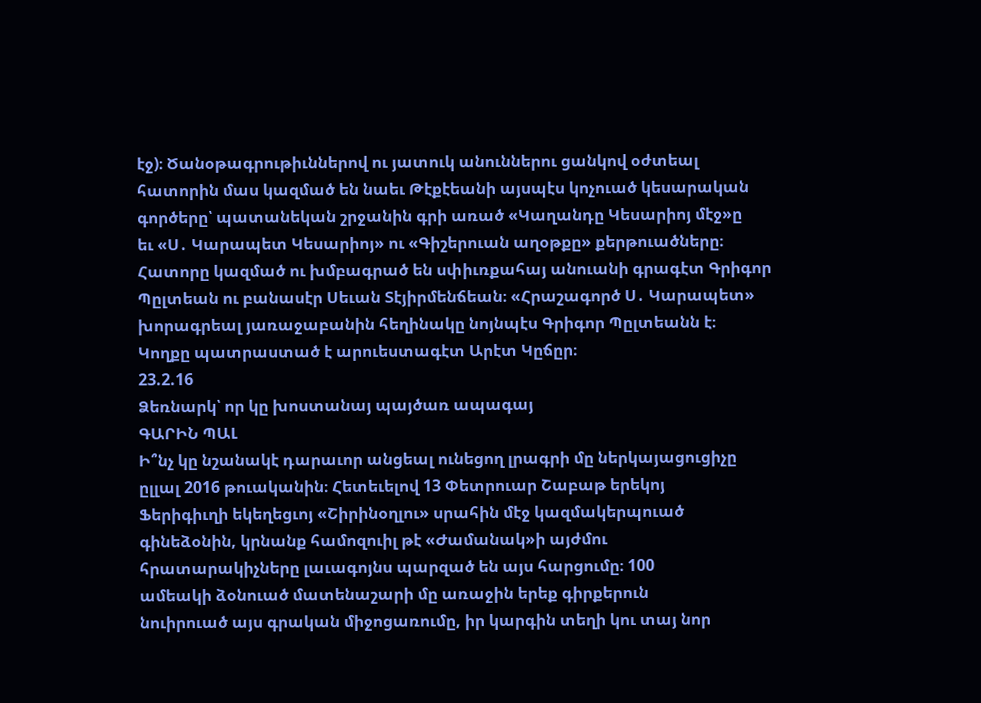էջ)։ Ծանօթագրութիւններով ու յատուկ անուններու ցանկով օժտեալ
հատորին մաս կազմած են նաեւ Թէքէեանի այսպէս կոչուած կեսարական
գործերը՝ պատանեկան շրջանին գրի առած «Կաղանդը Կեսարիոյ մէջ»ը
եւ «Ս․ Կարապետ Կեսարիոյ» ու «Գիշերուան աղօթքը» քերթուածները։
Հատորը կազմած ու խմբագրած են սփիւռքահայ անուանի գրագէտ Գրիգոր
Պըլտեան ու բանասէր Սեւան Տէյիրմենճեան։ «Հրաշագործ Ս․ Կարապետ»
խորագրեալ յառաջաբանին հեղինակը նոյնպէս Գրիգոր Պըլտեանն է։
Կողքը պատրաստած է արուեստագէտ Արէտ Կըճըր։
23.2.16
Ձեռնարկ՝ որ կը խոստանայ պայծառ ապագայ
ԳԱՐԻՆ ՊԱԼ
Ի՞նչ կը նշանակէ դարաւոր անցեալ ունեցող լրագրի մը ներկայացուցիչը
ըլլալ 2016 թուականին։ Հետեւելով 13 Փետրուար Շաբաթ երեկոյ
Ֆերիգիւղի եկեղեցւոյ «Շիրինօղլու» սրահին մէջ կազմակերպուած
գինեձօնին, կրնանք համոզուիլ թէ «Ժամանակ»ի այժմու
հրատարակիչները լաւագոյնս պարզած են այս հարցումը։ 100
ամեակի ձօնուած մատենաշարի մը առաջին երեք գիրքերուն
նուիրուած այս գրական միջոցառումը, իր կարգին տեղի կու տայ նոր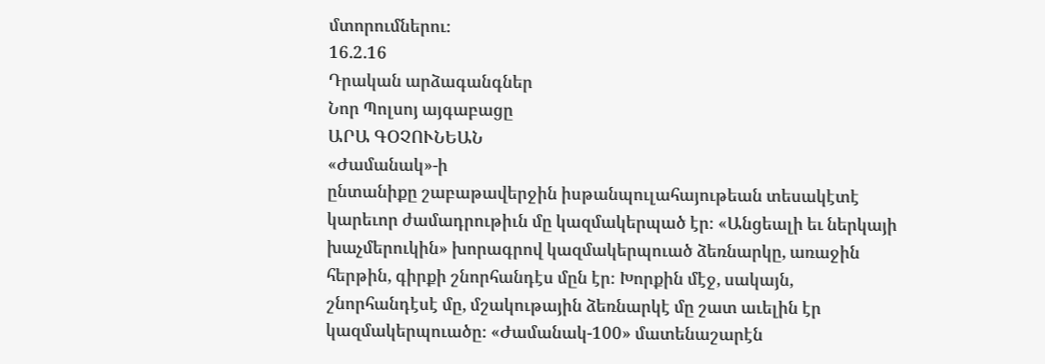մտորումներու։
16.2.16
Դրական արձագանգներ
Նոր Պոլսոյ այգաբացը
ԱՐԱ ԳՕՉՈՒՆԵԱՆ
«Ժամանակ»-ի
ընտանիքը շաբաթավերջին իսթանպուլահայութեան տեսակէտէ
կարեւոր ժամադրութիւն մը կազմակերպած էր։ «Անցեալի եւ ներկայի
խաչմերուկին» խորագրով կազմակերպուած ձեռնարկը, առաջին
հերթին, գիրքի շնորհանդէս մըն էր։ Խորքին մէջ, սակայն,
շնորհանդէսէ մը, մշակութային ձեռնարկէ մը շատ աւելին էր
կազմակերպուածը։ «Ժամանակ-100» մատենաշարէն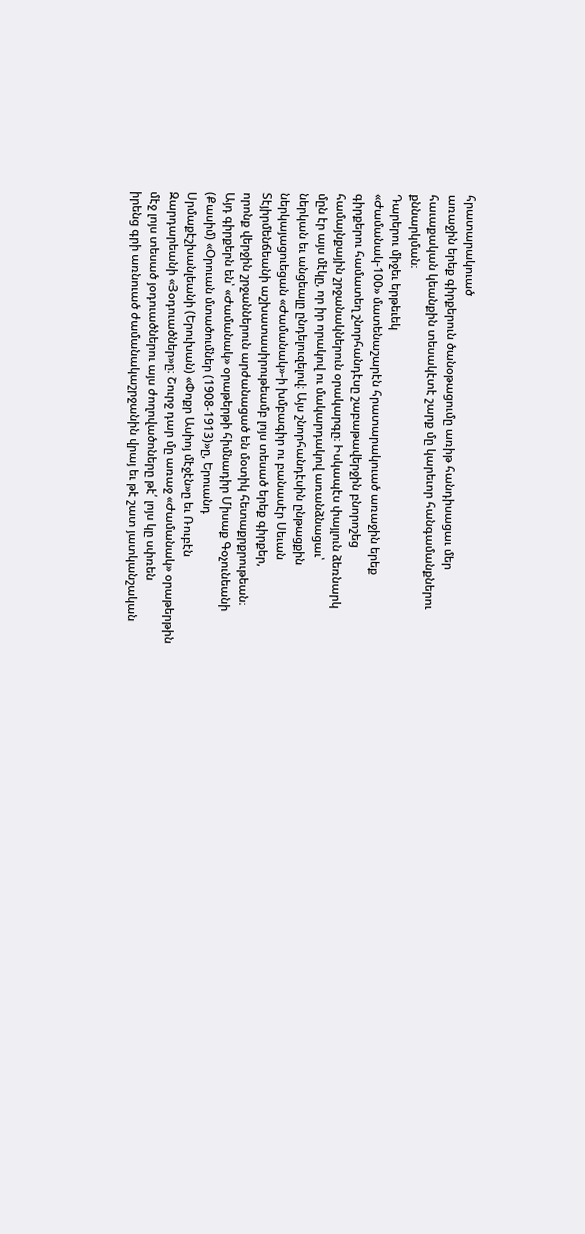հրատարակուած
առաջին երեք գիրքերուն ծանօթացումը առիթ հանդիսացաւ մեր
հաւաքական կեանքին տեսակէտէ շարք մը կարեւոր հանգամանքներու
քննարկման։
Դարերու միջեւ երթեւեկ
«Ժամանակ-100» մատենաշարէն հրատարակուած առաջին երեք
գիրքերու համատեղ շնորհանդէսը շաբաթավերջին բնորոշեց
համայնքային շրջանակներուն օրակարգը։ Իսկապէս փայլուն ձեռնարկ
մըն էր այս մէկը, որ իր որակով ու մակարդակով առանձնացաւ՝
ներկան եւ անցեալը ընդելուզելով։ Այս շնորհանդէսին ընթացքին
ներկայացուեցան «Ժամանակ»-ի խմբագիր ու բանասէր Սեւան
Տէյիրմենճեանի աշխատասիրութեամբ լոյս տեսած երեք գիրքեր,
որոնք վերջին շրջաններուն արժանացած են մօտիկ հետաքրքրութեան։
Այդ գիրքերն են՝ «Ժամանակ» օրաթերթի հիմնադիր Միսաք Գօչունեանի
(Քասիմ) «Օրուան մտածումներ (1908-1913)»ը, Երուանդ
Սրմաքէշխանլեանի (Երուխան) «Փոքր Ասիոյ մէջէն»ը եւ Ռուբէն
Զարդարեանի «Յօդուածներ»ը։ Շուրջ դար մը առաջ «Ժամանակ» օրաթերթին
մէջ լոյս տեսած յօդուածներու այս ժողովածոները թէ՛ լոյս կը սփռեն
իրենց գրի առնուած ժամանակաշրջանին վրայ եւ թէ շատ յատկանշական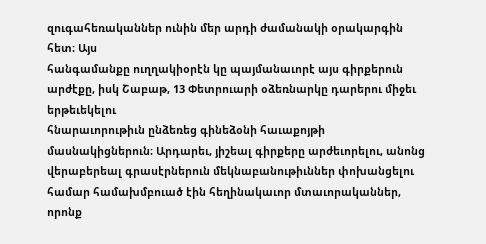զուգահեռականներ ունին մեր արդի ժամանակի օրակարգին հետ։ Այս
հանգամանքը ուղղակիօրէն կը պայմանաւորէ այս գիրքերուն
արժէքը, իսկ Շաբաթ, 13 Փետրուարի օձեռնարկը դարերու միջեւ երթեւեկելու
հնարաւորութիւն ընձեռեց գինեձօնի հաւաքոյթի
մասնակիցներուն։ Արդարեւ, յիշեալ գիրքերը արժեւորելու, անոնց
վերաբերեալ գրասէրներուն մեկնաբանութիւններ փոխանցելու
համար համախմբուած էին հեղինակաւոր մտաւորականներ, որոնք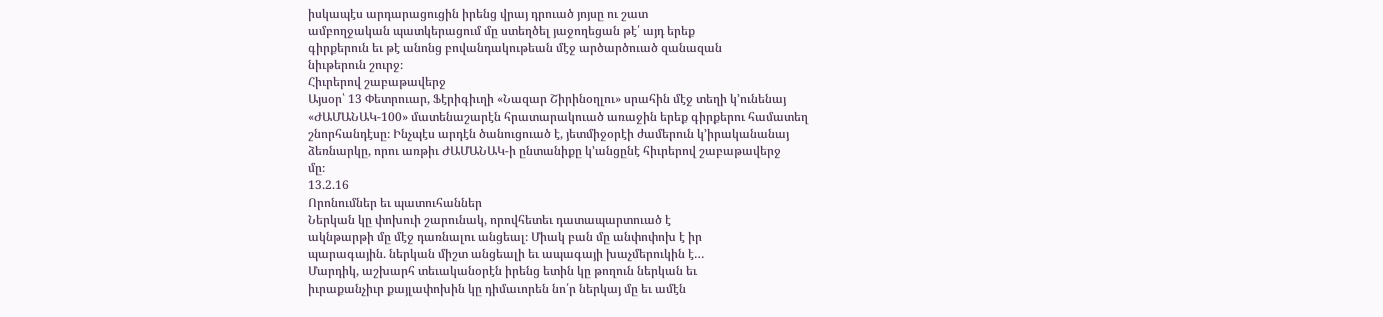իսկապէս արդարացուցին իրենց վրայ դրուած յոյսը ու շատ
ամբողջական պատկերացում մը ստեղծել յաջողեցան թէ՛ այդ երեք
գիրքերուն եւ թէ անոնց բովանդակութեան մէջ արծարծուած զանազան
նիւթերուն շուրջ։
Հիւրերով շաբաթավերջ
Այսօր՝ 13 Փետրուար, Ֆէրիգիւղի «Նազար Շիրինօղլու» սրահին մէջ տեղի կ՚ունենայ
«ԺԱՄԱՆԱԿ-100» մատենաշարէն հրատարակուած առաջին երեք գիրքերու համատեղ
շնորհանդէսը։ Ինչպէս արդէն ծանուցուած է, յետմիջօրէի ժամերուն կ՚իրականանայ
ձեռնարկը, որու առթիւ ԺԱՄԱՆԱԿ-ի ընտանիքը կ՚անցընէ հիւրերով շաբաթավերջ
մը։
13.2.16
Որոնումներ եւ պատուհաններ
Ներկան կը փոխուի շարունակ, որովհետեւ դատապարտուած է
ակնթարթի մը մէջ դառնալու անցեալ։ Միակ բան մը անփոփոխ է իր
պարագային. ներկան միշտ անցեալի եւ ապագայի խաչմերուկին է…
Մարդիկ, աշխարհ տեւականօրէն իրենց ետին կը թողուն ներկան եւ
իւրաքանչիւր քայլափոխին կը դիմաւորեն նո՛ր ներկայ մը եւ ամէն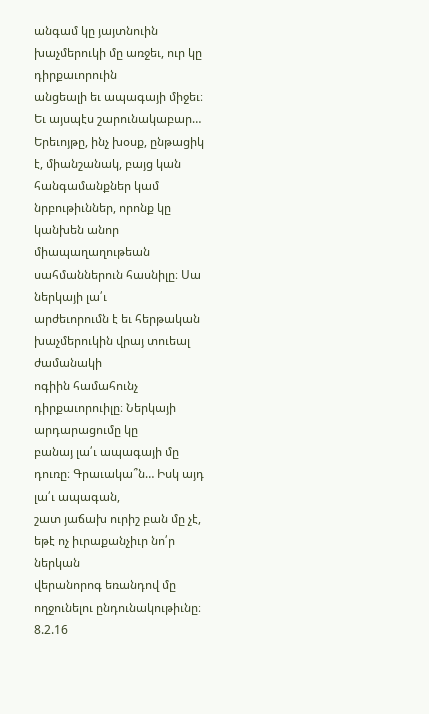անգամ կը յայտնուին խաչմերուկի մը առջեւ, ուր կը դիրքաւորուին
անցեալի եւ ապագայի միջեւ։ Եւ այսպէս շարունակաբար…
Երեւոյթը, ինչ խօսք, ընթացիկ է, միանշանակ, բայց կան
հանգամանքներ կամ նրբութիւններ, որոնք կը կանխեն անոր
միապաղաղութեան սահմաններուն հասնիլը։ Սա ներկայի լա՛ւ
արժեւորումն է եւ հերթական խաչմերուկին վրայ տուեալ ժամանակի
ոգիին համահունչ դիրքաւորուիլը։ Ներկայի արդարացումը կը
բանայ լա՛ւ ապագայի մը դուռը։ Գրաւակա՞ն… Իսկ այդ լա՛ւ ապագան,
շատ յաճախ ուրիշ բան մը չէ, եթէ ոչ իւրաքանչիւր նո՛ր ներկան
վերանորոգ եռանդով մը ողջունելու ընդունակութիւնը։
8.2.16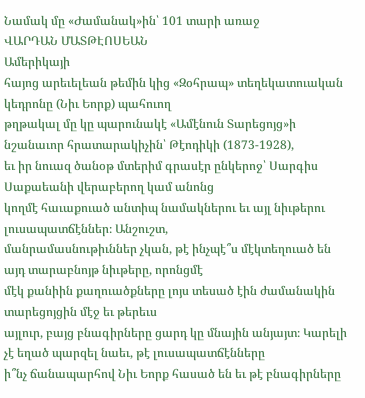Նամակ մը «Ժամանակ»ին՝ 101 տարի առաջ
ՎԱՐԴԱՆ ՄԱՏԹԷՈՍԵԱՆ
Ամերիկայի
հայոց արեւելեան թեմին կից «Զօհրապ» տեղեկատուական կեդրոնը (Նիւ Եորք) պահուող
թղթակալ մը կը պարունակէ «Ամէնուն Տարեցոյց»ի նշանաւոր հրատարակիչին՝ Թէոդիկի (1873-1928),
եւ իր նուազ ծանօթ մտերիմ գրասէր ընկերոջ՝ Սարգիս Սաքաեանի վերաբերող կամ անոնց
կողմէ հաւաքուած անտիպ նամակներու եւ այլ նիւթերու լուսապատճէններ։ Անշուշտ,
մանրամասնութիւններ չկան, թէ ինչպէ՞ս մէկտեղուած են այդ տարաբնոյթ նիւթերը, որոնցմէ
մէկ քանիին քաղուածքները լոյս տեսած էին ժամանակին տարեցոյցին մէջ եւ թերեւս
այլուր, բայց բնագիրները ցարդ կը մնային անյայտ։ Կարելի չէ եղած պարզել նաեւ, թէ լուսապատճէնները
ի՞նչ ճանապարհով Նիւ Եորք հասած են եւ թէ բնագիրները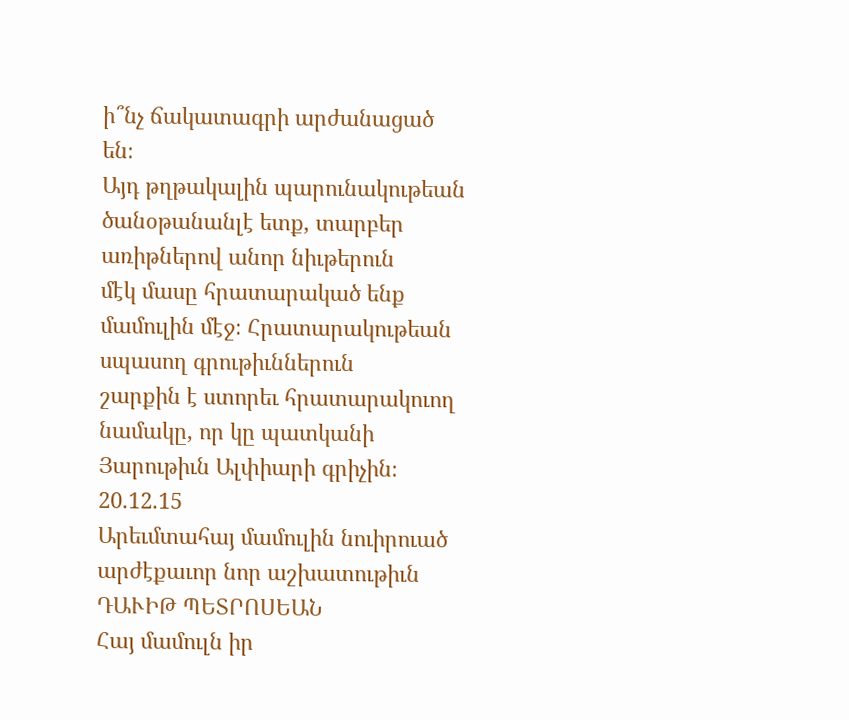ի՞նչ ճակատագրի արժանացած են։
Այդ թղթակալին պարունակութեան ծանօթանանլէ ետք, տարբեր առիթներով անոր նիւթերուն
մէկ մասը հրատարակած ենք մամուլին մէջ։ Հրատարակութեան սպասող գրութիւններուն
շարքին է ստորեւ հրատարակուող նամակը, որ կը պատկանի Յարութիւն Ալփիարի գրիչին։
20.12.15
Արեւմտահայ մամուլին նուիրուած արժէքաւոր նոր աշխատութիւն
ԴԱՒԻԹ ՊԵՏՐՈՍԵԱՆ
Հայ մամուլն իր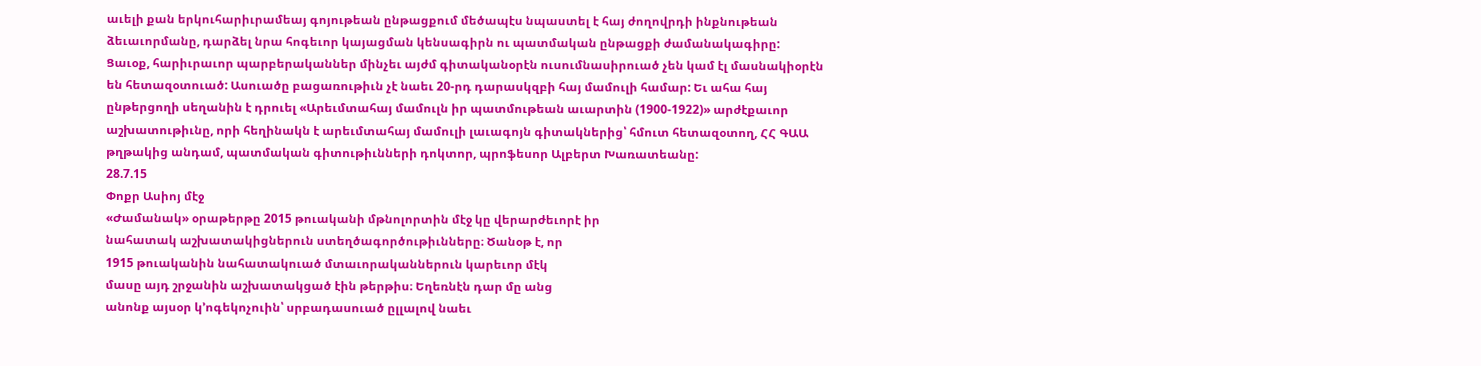աւելի քան երկուհարիւրամեայ գոյութեան ընթացքում մեծապէս նպաստել է հայ ժողովրդի ինքնութեան ձեւաւորմանը, դարձել նրա հոգեւոր կայացման կենսագիրն ու պատմական ընթացքի ժամանակագիրը: Ցաւօք, հարիւրաւոր պարբերականներ մինչեւ այժմ գիտականօրէն ուսումնասիրուած չեն կամ էլ մասնակիօրէն են հետազօտուած: Ասուածը բացառութիւն չէ նաեւ 20-րդ դարասկզբի հայ մամուլի համար: Եւ ահա հայ ընթերցողի սեղանին է դրուել «Արեւմտահայ մամուլն իր պատմութեան աւարտին (1900-1922)» արժէքաւոր աշխատութիւնը, որի հեղինակն է արեւմտահայ մամուլի լաւագոյն գիտակներից՝ հմուտ հետազօտող, ՀՀ ԳԱԱ թղթակից անդամ, պատմական գիտութիւնների դոկտոր, պրոֆեսոր Ալբերտ Խառատեանը:
28.7.15
Փոքր Ասիոյ մէջ
«Ժամանակ» օրաթերթը 2015 թուականի մթնոլորտին մէջ կը վերարժեւորէ իր
նահատակ աշխատակիցներուն ստեղծագործութիւնները։ Ծանօթ է, որ
1915 թուականին նահատակուած մտաւորականներուն կարեւոր մէկ
մասը այդ շրջանին աշխատակցած էին թերթիս։ Եղեռնէն դար մը անց
անոնք այսօր կ՚ոգեկոչուին՝ սրբադասուած ըլլալով նաեւ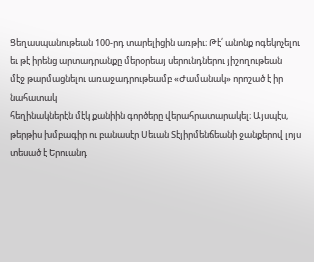Ցեղասպանութեան 100-րդ տարելիցին առթիւ։ Թէ՛ անոնք ոգեկոչելու
եւ թէ իրենց արտադրանքը մերօրեայ սերունդներու յիշողութեան
մէջ թարմացնելու առաջադրութեամբ «Ժամանակ» որոշած է իր նահատակ
հեղինակներէն մէկ քանիին գործերը վերահրատարակել։ Այսպէս,
թերթիս խմբագիր ու բանասէր Սեւան Տէյիրմենճեանի ջանքերով լոյս
տեսած է Երուանդ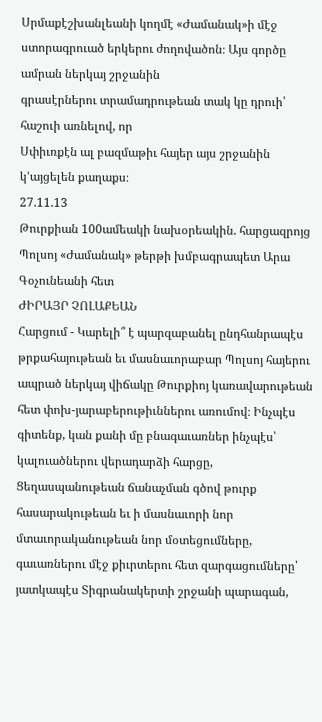Սրմաքէշխանլեանի կողմէ «Ժամանակ»ի մէջ
ստորագրուած երկերու ժողովածոն։ Այս գործը ամրան ներկայ շրջանին
գրասէրներու տրամադրութեան տակ կը դրուի՝ հաշուի առնելով, որ
Սփիւռքէն ալ բազմաթիւ հայեր այս շրջանին կ՚այցելեն քաղաքս։
27.11.13
Թուրքիան 100ամեակի նախօրեակին. հարցազրոյց Պոլսոյ «Ժամանակ» թերթի խմբագրապետ Արա Գօչունեանի հետ
ԺԻՐԱՅՐ ՉՈԼԱՔԵԱՆ
Հարցում - Կարելի՞ է պարզաբանել ընդհանրապէս թրքահայութեան եւ մասնաւորաբար Պոլսոյ հայերու ապրած ներկայ վիճակը Թուրքիոյ կառավարութեան հետ փոխ-յարաբերութիւններու առումով։ Ինչպէս գիտենք, կան քանի մը բնագաւառներ ինչպէս՝ կալուածներու վերադարձի հարցը, Ցեղասպանութեան ճանաչման գծով թուրք հասարակութեան եւ ի մասնաւորի նոր մտաւորականութեան նոր մօտեցումները, գաւառներու մէջ քիւրտերու հետ զարգացումները՝ յատկապէս Տիգրանակերտի շրջանի պարագան,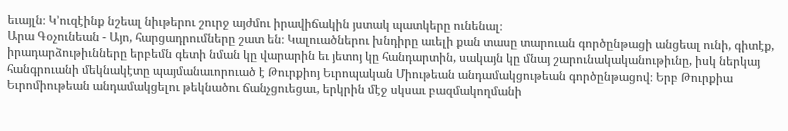եւայլն։ Կ՚ուզէինք նշեալ նիւթերու շուրջ այժմու իրավիճակին յստակ պատկերը ունենալ։
Արա Գօչունեան - Այո, հարցադրումները շատ են։ Կալուածներու խնդիրը աւելի քան տասը տարուան գործընթացի անցեալ ունի, գիտէք, իրադարձութիւնները երբեմն գետի նման կը վարարին եւ յետոյ կը հանդարտին, սակայն կը մնայ շարունակականութիւնը, իսկ ներկայ հանգրուանի մեկնակէտը պայմանաւորուած է Թուրքիոյ Եւրոպական Միութեան անդամակցութեան գործընթացով։ Երբ Թուրքիա Եւրոմիութեան անդամակցելու թեկնածու ճանչցուեցաւ, երկրին մէջ սկսաւ բազմակողմանի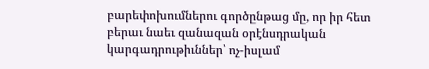բարեփոխումներու գործընթաց մը, որ իր հետ բերաւ նաեւ զանազան օրէնսդրական կարգադրութիւններ՝ ոչ-իսլամ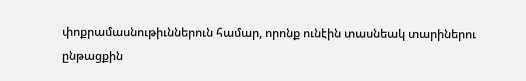փոքրամասնութիւններուն համար, որոնք ունէին տասնեակ տարիներու ընթացքին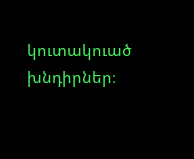կուտակուած խնդիրներ։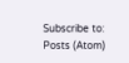Subscribe to:
Posts (Atom)